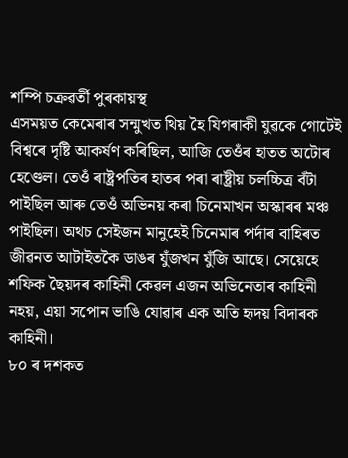শম্পি চক্ৰৱৰ্তী পুৰকায়স্থ
এসময়ত কেমেৰাৰ সন্মুখত থিয় হৈ যিগৰাকী যুৱকে গোটেই বিশ্বৰে দৃষ্টি আকৰ্ষণ কৰিছিল, আজি তেওঁৰ হাতত অটোৰ হেণ্ডেল। তেওঁ ৰাষ্ট্ৰপতিৰ হাতৰ পৰা ৰাষ্ট্ৰীয় চলচ্চিত্ৰ বঁটা পাইছিল আৰু তেওঁ অভিনয় কৰা চিনেমাখন অস্কাৰৰ মঞ্চ পাইছিল। অথচ সেইজন মানুহেই চিনেমাৰ পৰ্দাৰ বাহিৰত জীৱনত আটাইতকৈ ডাঙৰ যুঁজখন যুঁজি আছে। সেয়েহে শফিক ছৈয়দৰ কাহিনী কেৱল এজন অভিনেতাৰ কাহিনী নহয়, এয়া সপোন ভাঙি যোৱাৰ এক অতি হৃদয় বিদাৰক কাহিনী।
৮০ ৰ দশকত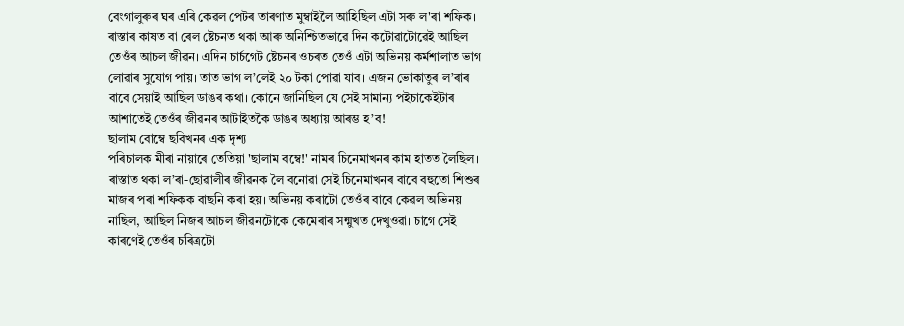বেংগালুৰুৰ ঘৰ এৰি কেৱল পেটৰ তাৰণাত মুম্বাইলৈ আহিছিল এটা সৰু ল'ৰা শফিক। ৰাস্তাৰ কাষত বা ৰেল ষ্টেচনত থকা আৰু অনিশ্চিতভাৱে দিন কটোৱাটোৱেই আছিল তেওঁৰ আচল জীৱন। এদিন চাৰ্চগেট ষ্টেচনৰ ওচৰত তেওঁ এটা অভিনয় কৰ্মশালাত ভাগ লোৱাৰ সুযোগ পায়। তাত ভাগ ল’লেই ২০ টকা পোৱা যাব। এজন ভোকাতুৰ ল’ৰাৰ বাবে সেয়াই আছিল ডাঙৰ কথা। কোনে জানিছিল যে সেই সামান্য পইচাকেইটাৰ আশাতেই তেওঁৰ জীৱনৰ আটাইতকৈ ডাঙৰ অধ্যায় আৰম্ভ হ’ব!
ছালাম বোম্বে ছবিখনৰ এক দৃশ্য
পৰিচালক মীৰা নায়াৰে তেতিয়া 'ছালাম বম্বে!' নামৰ চিনেমাখনৰ কাম হাতত লৈছিল। ৰাস্তাত থকা ল’ৰা-ছোৱালীৰ জীৱনক লৈ বনোৱা সেই চিনেমাখনৰ বাবে বহুতো শিশুৰ মাজৰ পৰা শফিকক বাছনি কৰা হয়। অভিনয় কৰাটো তেওঁৰ বাবে কেৱল অভিনয় নাছিল, আছিল নিজৰ আচল জীৱনটোকে কেমেৰাৰ সন্মুখত দেখুওৱা। চাগে সেই কাৰণেই তেওঁৰ চৰিত্ৰটো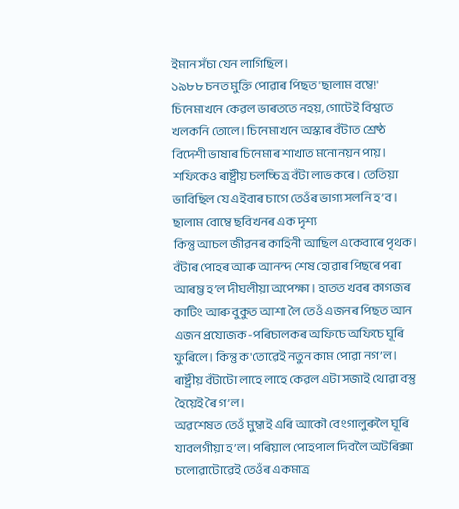ইমান সঁচা যেন লাগিছিল।
১৯৮৮ চনত মুক্তি পোৱাৰ পিছত 'ছালাম বম্বে!' চিনেমাখনে কেৱল ভাৰততে নহয়, গোটেই বিশ্বতে খলকনি তোলে। চিনেমাখনে অস্কাৰ বঁটাত শ্ৰেষ্ঠ বিদেশী ভাষাৰ চিনেমাৰ শাখাত মনোনয়ন পায়। শফিকেও ৰাষ্ট্ৰীয় চলচ্চিত্ৰ বঁটা লাভ কৰে। তেতিয়া ভাবিছিল যে এইবাৰ চাগে তেওঁৰ ভাগ্য সলনি হ’ব।
ছালাম বোম্বে ছবিখনৰ এক দৃশ্য
কিন্তু আচল জীৱনৰ কাহিনী আছিল একেবাৰে পৃথক। বঁটাৰ পোহৰ আৰু আনন্দ শেষ হোৱাৰ পিছৰে পৰা আৰম্ভ হ’ল দীঘলীয়া অপেক্ষা। হাতত খবৰ কাগজৰ কাটিং আৰু বুকুত আশা লৈ তেওঁ এজনৰ পিছত আন এজন প্ৰযোজক-পৰিচালকৰ অফিচে অফিচে ঘূৰি ফুৰিলে। কিন্তু ক'তোৱেই নতুন কাম পোৱা নগ’ল। ৰাষ্ট্ৰীয় বঁটাটো লাহে লাহে কেৱল এটা সজাই থোৱা বস্তু হৈয়েই ৰৈ গ’ল।
অৱশেষত তেওঁ মুম্বাই এৰি আকৌ বেংগালুৰুলৈ ঘূৰি যাবলগীয়া হ’ল। পৰিয়াল পোহপাল দিবলৈ অটৰিক্সা চলোৱাটোৱেই তেওঁৰ একমাত্ৰ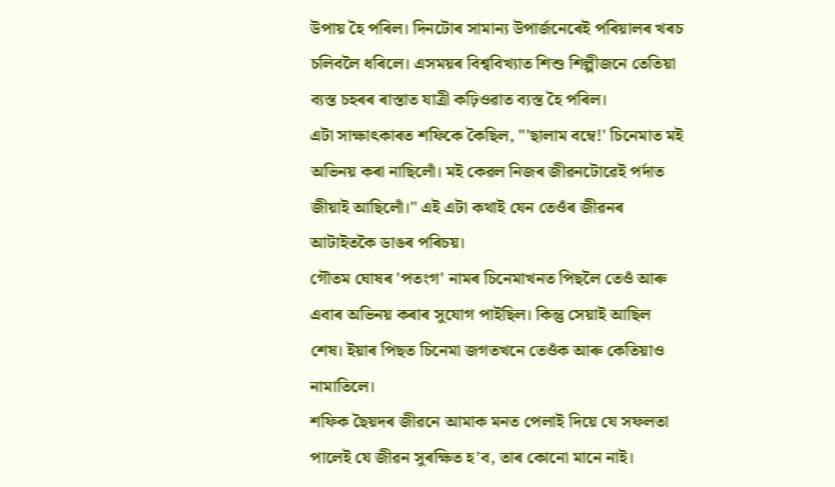উপায় হৈ পৰিল। দিনটোৰ সামান্য উপাৰ্জনেৰেই পৰিয়ালৰ খৰচ চলিবলৈ ধৰিলে। এসময়ৰ বিশ্ববিখ্যাত শিশু শিল্পীজনে তেতিয়া ব্যস্ত চহৰৰ ৰাস্তাত যাত্ৰী কঢ়িওৱাত ব্যস্ত হৈ পৰিল।
এটা সাক্ষাৎকাৰত শফিকে কৈছিল, "'ছালাম বম্বে!' চিনেমাত মই অভিনয় কৰা নাছিলোঁ। মই কেৱল নিজৰ জীৱনটোৱেই পৰ্দাত জীয়াই আছিলোঁ।" এই এটা কথাই যেন তেওঁৰ জীৱনৰ আটাইতকৈ ডাঙৰ পৰিচয়।
গৌতম ঘোষৰ 'পতংগ' নামৰ চিনেমাখনত পিছলৈ তেওঁ আৰু এবাৰ অভিনয় কৰাৰ সুযোগ পাইছিল। কিন্তু সেয়াই আছিল শেষ। ইয়াৰ পিছত চিনেমা জগতখনে তেওঁক আৰু কেতিয়াও নামাতিলে।
শফিক ছৈয়দৰ জীৱনে আমাক মনত পেলাই দিয়ে যে সফলতা পালেই যে জীৱন সুৰক্ষিত হ’ব, তাৰ কোনো মানে নাই।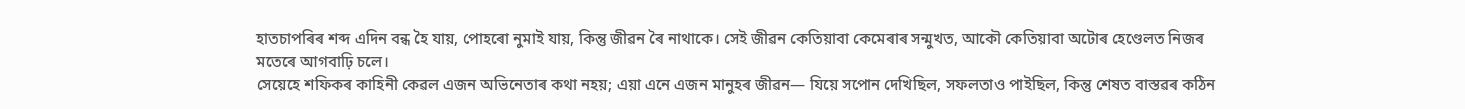হাতচাপৰিৰ শব্দ এদিন বন্ধ হৈ যায়, পোহৰো নুমাই যায়, কিন্তু জীৱন ৰৈ নাথাকে। সেই জীৱন কেতিয়াবা কেমেৰাৰ সন্মুখত, আকৌ কেতিয়াবা অটোৰ হেণ্ডেলত নিজৰ মতেৰে আগবাঢ়ি চলে।
সেয়েহে শফিকৰ কাহিনী কেৱল এজন অভিনেতাৰ কথা নহয়; এয়া এনে এজন মানুহৰ জীৱন— যিয়ে সপোন দেখিছিল, সফলতাও পাইছিল, কিন্তু শেষত বাস্তৱৰ কঠিন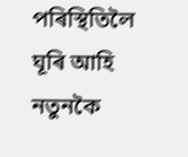পৰিস্থিতিলৈ ঘূৰি আহি নতুনকৈ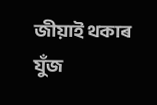জীয়াই থকাৰ যুঁজ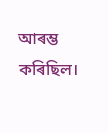আৰম্ভ কৰিছিল।